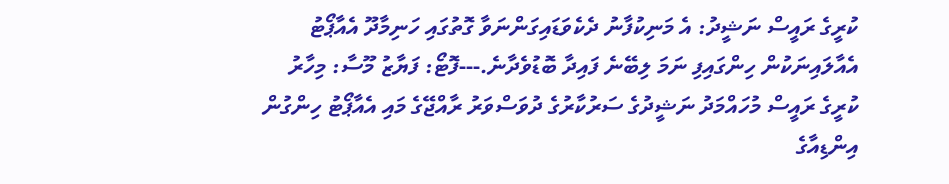ކުރީގެ ރައީސް ނަޝީދު: އެ މަނިކުފާނު ދެކެވަޑައިގަންނަވާ ގޮތުގައި ހަނިމާދޫ އެއާޕޯޓު އެއާލައިނަކުން ހިންގައިފި ނަމަ ލިބޭނެ ފައިދާ ބޮޑުވެދާނެ.---ފޮޓޯ: ފަޔާޒު މޫސާ: މިހާރު
ކުރީގެ ރައީސް މުހައްމަދު ނަޝީދުގެ ސަރުކާރުގެ ދުވަސްވަރު ރާއްޖޭގެ މައި އެއާޕޯޓު ހިންގުން އިންޑިއާގެ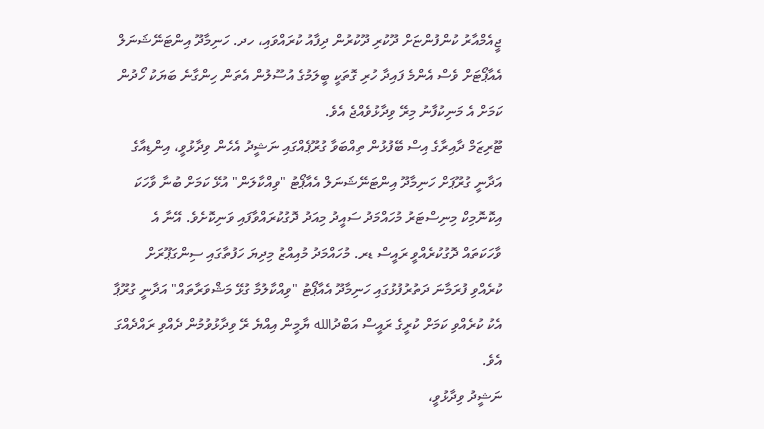ޖީއެމްއާރު ކުންފުންޏަށް ދޫކުރި ދޫކުރުން ދިފާއު ކުރައްވައި، ހދ. ހަނިމާދޫ އިންޓަނޭޝަނަލް އެއާޕޯޓަށް ވެސް އެންމެ ފައިދާ ހުރި ގޮތަކީ ބީލަމުގެ އުސޫލުން އެތަން ހިންގާނެ ބަޔަކު ހޯދުން ކަމަށް އެ މަނިކުފާނު މިރޭ ވިދާޅުވެއްޖެ އެވެ.
ޓޫރިޒަމް ދާއިރާގެ އިސް ބޭފުޅުން ތިއްބަވާ ގުރޫޕެއްގައި ނަޝީދު އެހެން ވިދާޅުވީ، އިންޑިއާގެ އަދާނީ ގުރޫޕަށް ހަނިމާދޫ އިންޓަނޭޝަނަލް އެއާޕޯޓު "ވިއްކާލަން" އުޅޭ ކަމަށް ބުނާ ވާހަކަ އިކޮނޮމިކް މިނިސްޓަރު މުހައްމަދު ސައީދު މިއަދު ދޮގުކުރައްވާފައި ވަނިކޮށެވެ. އޭނާ އެ ވާހަކަތައް ދޮގުކުރެއްވީ ރައީސް ޑރ. މުހައްމަދު މުއިއްޒު މިދިޔަ ހަފުތާގައި ސިންގަޕޫރަށް ކުރެއްވި ފުރަމާނަ ދަތުރުފުޅުގައި ހަނިމާދޫ އެއާޕޯޓު "ވިއްކާލުމާ ގުޅޭ މަޝްވަރާތައް" އަދާނީ ގުރޫޕާ އެކު ކުރެއްވި ކަމަށް ކުރީގެ ރައީސް އަބްދުالله ޔާމީން އިއްޔެ ރޭ ވިދާޅުވުމުން ދެއްވި ރައްދެއްގަ އެވެ.
ނަޝީދު ވިދާޅުވީ،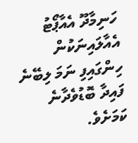ހަނިމާދޫ އެއާޕޯޓު އެއާލައިނަކުން ހިންގައިފި ނަމަ ލިބޭނެ ފައިދާ ބޮޑުވެދާނެ ކަމަށެވެ.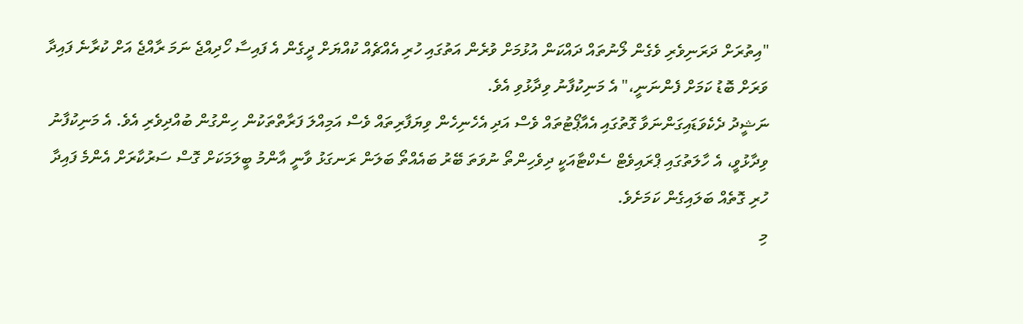"އިތުރަށް ދަރަނިވެރި ވެގެން ލޯނުތައް ދައްކަން އުޅުމަށް ވުރެން އަތުގައި ހުރި އެއްޗެއް ކުއްޔަށް ދީގެން އެ ފައިސާ ހޯދިއްޖެ ނަމަ ރާއްޖެ އަށް ކުރާނެ ފައިދާ ވަރަށް ބޮޑު ކަމަށް ފެންނަނީ،" އެ މަނިކުފާނު ވިދާޅުވި އެވެ.
ނަޝީދު ދެކެވަޑައިގަންނަވާ ގޮތުގައި އެއާޕޯޓުތައް ވެސް އަދި އެހެނިހެން ވިޔަފާރިތައް ވެސް އަމިއްލަ ފަރާތްތަކުން ހިންގުން ބުއްދިވެރި އެވެ. އެ މަނިކުފާނު ވިދާޅުވީ، އެ ހާލަތުގައި ޕްރައިވެޓް ސެކްޓާއަކީ ދިވެހިންތޯ ނުވަތަ ބޭރު ބައެއްތޯ ބަލަން ރަނގަޅު ވާނީ އާންމު ބީލަމަކަށް ގޮސް ސަރުކާރަށް އެންމެ ފައިދާ ހުރި ގޮތެއް ބަލައިގެން ކަމަށެވެ.
މި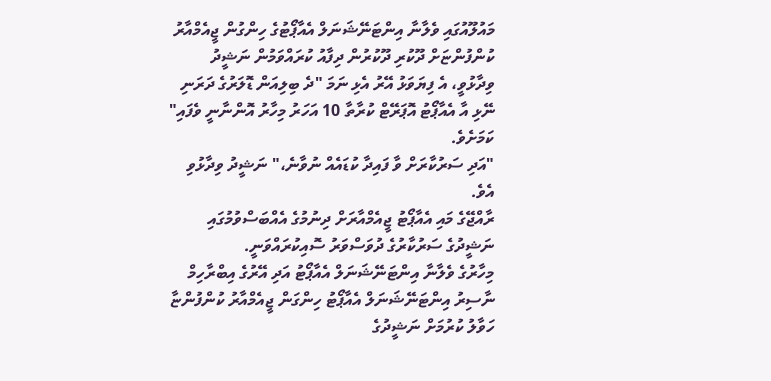މައުލޫއުގައި ވެލާނާ އިންޓަނޭޝަނަލް އެއާޕޯޓުގެ ހިންގުން ޖީއެމްއާރު ކުންފުންޏަށް ދޫކުރި ދޫކުރުން ދިފާއު ކުރައްވަމުން ނަޝީދު ވިދާޅުވީ، އެ ފިޔަވަޅު އޭރު އެޅި ނަމަ "ދެ ބިލިއަން ޑޮލަރުގެ ދަރަނި ނޭޅި އާ އެއާޕޯޓު އޮޕަރޭޓް ކުރާތާ 10 އަހަރު މިހާރު އޮންނާނީ ވެފައި" ކަމަށެވެ.
"އަދި ސަރުކާރަށް ވާ ފައިދާ ކުޑައެއް ނުވާނެ،" ނަޝީދު ވިދާޅުވި އެވެ.
ރާއްޖޭގެ މައި އެއާޕޯޓު ޖީއެމްއާރަށް ދިނުމުގެ އެއްބަސްވުމުގައި ނަޝީދުގެ ސަރުކާރުގެ ދުވަސްވަރު ސޮއިކުރައްވަނީ.
މިހާރުގެ ވެލާނާ އިންޓަނޭޝަނަލް އެއާޕޯޓު އަދި އޭރުގެ އިބްރާހިމް ނާސިރު އިންޓަނޭޝަނަލް އެއާޕޯޓު ހިންގަން ޖީއެމްއާރު ކުންފުންޏާ ހަވާލު ކުރުމަށް ނަޝީދުގެ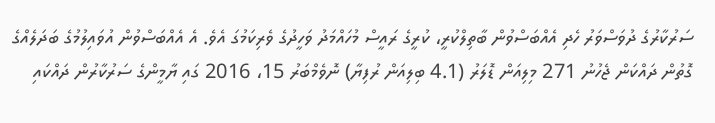ސަރުކާރުގެ ދުވަސްވަރު ހެދި އެއްބަސްވުން ބާތިލްކުރީ، ކުރީގެ ރައީސް މުހައްމަދު ވަހީދުގެ ވެރިކަމުގަ އެވެ. އެ އެއްބަސްވުން އުވައިލުމުގެ ބަދަލެއްގެ ގޮތުން ދައްކަން ޖެހުނު 271 މިލިއަން ޑޮލަރު (4.1 ބިލިއަން ރުފިޔާ) ނޮވެމްބަރު 15، 2016 ގައި ޔާމީންގެ ސަރުކާރުން ދައްކައި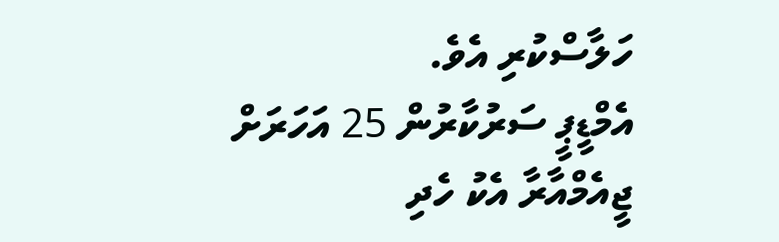ހަލާސްކުރި އެވެ.
އެމްޑީޕީ ސަރުކާރުން 25 އަހަރަށް ޖީއެމްއާރާ އެކު ހެދި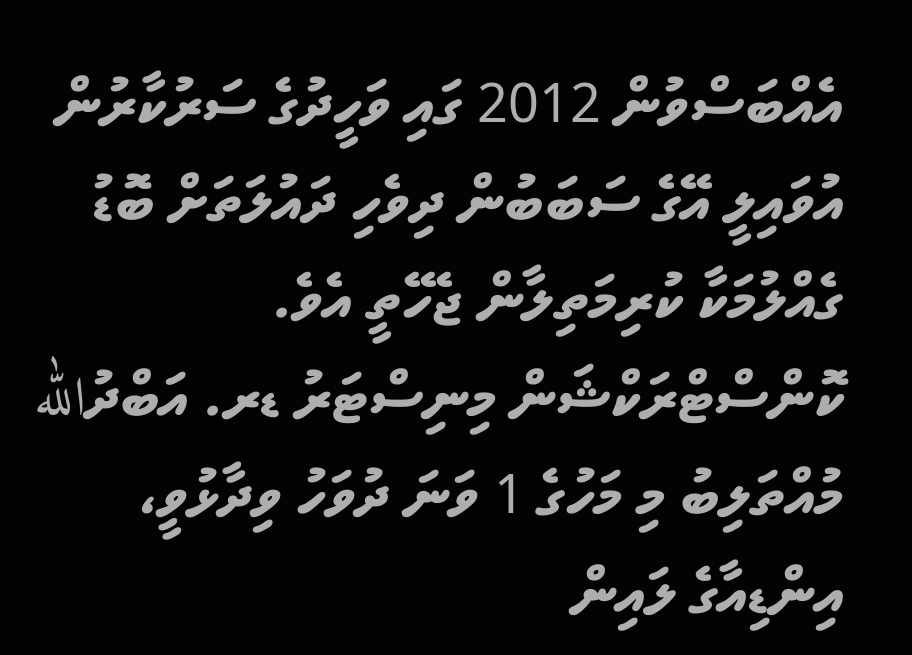އެއްބަސްވުން 2012 ގައި ވަހީދުގެ ސަރުކާރުން އުވައިލީ އޭގެ ސަބަބުން ދިވެހި ދައުލަތަށް ބޮޑު ގެއްލުމަކާ ކުރިމަތިލާން ޖެހޭތީ އެވެ.
ކޮންސްޓްރަކްޝަން މިނިސްޓަރު ޑރ. އަބްދުالله މުއްތަލިބު މި މަހުގެ 1 ވަނަ ދުވަހު ވިދާޅުވީ، އިންޑިއާގެ ލައިން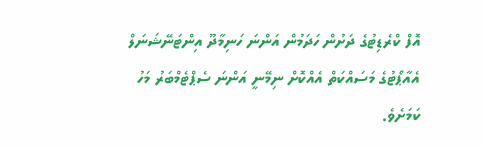އޮފް ކްރެޑިޓުގެ ދަށުން ހަދަމުން އަންނަ ހަނިމާދޫ އިންޓަނޭޝަނަލް އެއާޕޯޓުގެ މަސައްކަތް އެއްކޮށް ނިމޭނީ އަންނަ ސެޕްޓެމްބަރު މަހު ކަމަށެވެ.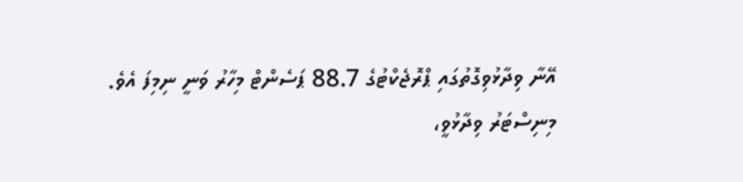އޭނާ ވިދާޅުވިގޮތުގައި ޕްރޮޖެކްޓުގެ 88.7 ޕަސެންޓް މިހާރު ވަނީ ނިމިފަ އެވެ.
މިނިސްޓަރު ވިދާޅުވީ،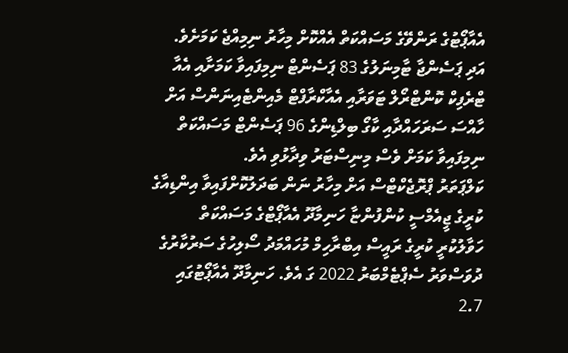އެއާޕޯޓުގެ ރަންވޭގެ މަސައްކަތް އެއްކޮށް މިހާރު ނިމިއްޖެ ކަމަށެވެ. އަދި ޕަސެންޖާ ޓާމިނަލުގެ 83 ޕަސެންޓް ނިމިފައިވާ ކަމަށާއި އެއާ ޓްރެފިކް ކޮންޓްރޯލް ޓަވަރާއި އެއާކްރާފްޓް މެއިންޓެއިނަންސް އަށް ހާއްސަ ސަރަހައްދާއި ކާގޯ ބިލްޑިންގެ 96 ޕަސެންޓް މަސައްކަތް ނިމިފައިވާ ކަމަށް ވެސް މިނިސްޓަރު ވިދާޅުވި އެވެ.
ކަލްޕަތަރު ޕްރޮޖެކްޓްސް އަށް މިހާރު ނަން ބަދަލުކޮށްފައިވާ އިންޑިއާގެ ކުރީގެ ޖީއެމްސީ ކުންފުންޏާ ހަނިމާދޫ އެއާޕޯޓްގެ މަސައްކަތް ހަވާލުކުރީ ކުރީގެ ރައީސް އިބްރާހިމް މުހައްމަދު ސޯލިހުގެ ސަރުކާރުގެ ދުވަސްވަރު ސެޕްޓެމްބަރު 2022 ގަ އެވެ. ހަނިމާދޫ އެއާޕޯޓުގައި 2.7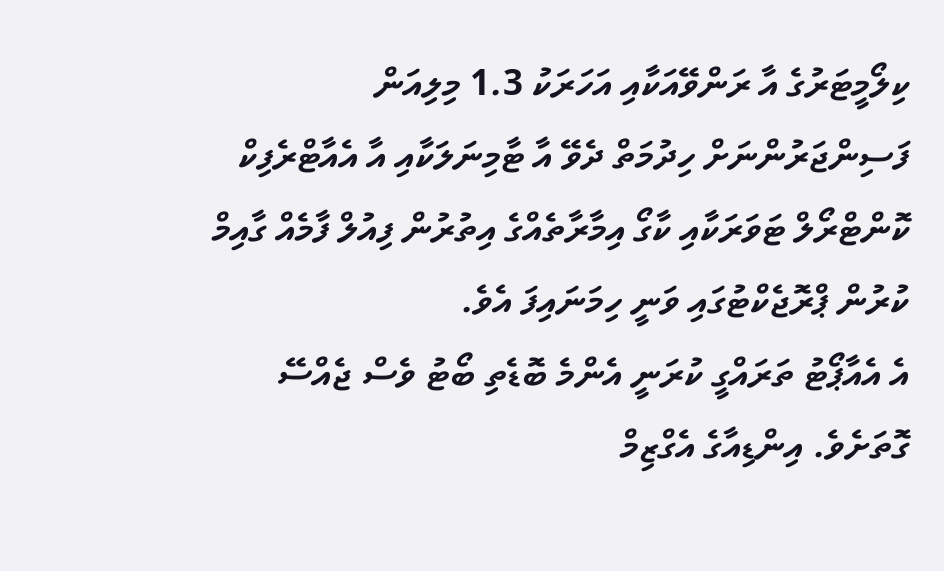ކިލޯމީޓަރުގެ އާ ރަންވޭއަކާއި އަހަރަކު 1.3 މިލިއަން ފަސިންޖަރުންނަށް ހިދުމަތް ދެވޭ އާ ޓާމިނަލަކާއި އާ އެއާޓްރެފިކް ކޮންޓްރޯލް ޓަވަރަކާއި ކާގޯ އިމާރާތެއްގެ އިތުރުން ފިއުލް ފާމެއް ގާއިމް ކުރުން ޕްރޮޖެކްޓުގައި ވަނީ ހިމަނައިފަ އެވެ.
އެ އެއާޕޯޓު ތަރައްގީ ކުރަނީ އެންމެ ބޮޑެތި ބޯޓު ވެސް ޖެއްސޭ ގޮތަށެވެ. އިންޑިއާގެ އެގްޒިމް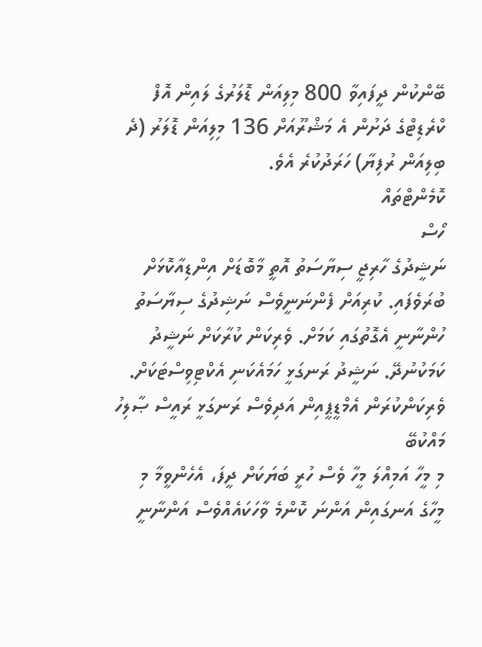ބޭންކުން ދީފައިވާ 800 މިލިއަން ޑޮލަރުގެ ލައިން އޮފް ކްރެޑިޓްގެ ދަށުން އެ މަޝްރޫއަށް 136 މިލިއަން ޑޮލަރު (ދެ ބިލިއަން ރުފިޔާ) ހަރަދުކުރެ އެވެ.
ކޮމެންޓްތައް
ހޯސް
ނަޝީދުގެ ހާރިޖީ ސިޔާސަތު އޮތީ މާބޮޑަށް އިންޑިއާކޮޅަށް ބުރަވެފައި. ކުރިއަށް ފެންނަނީވެސް ނަޝިދުގެ ސިޔާސަތު ހުންނާނީ އެގޮތުގައި ކަމަށް. ވެރިކަން ކުރާކަށް ނަޝީދު ކަމަކުނުދޭ. ނަޝީދު ރަނގަޅީ ހަމައެކަނި އެކްޓިވިސްޓަކަށް. ވެރިކަންކުރަން އެމްޑީޕީއިން އަދިވެސް ރަނގަޅީ ރައީސް ޞާލިހު
މައްކުބޭ
މި މީހާ އަމިއްލަ މީހާ ވެސް ހުރީ ބަޔަކަށް ދީފަ، އެހެންވީމާ މި މީހާގެ އަނގައިން އަންނަ ކޮންމެ ވާހަކައެއްވެސް އަންނާނީ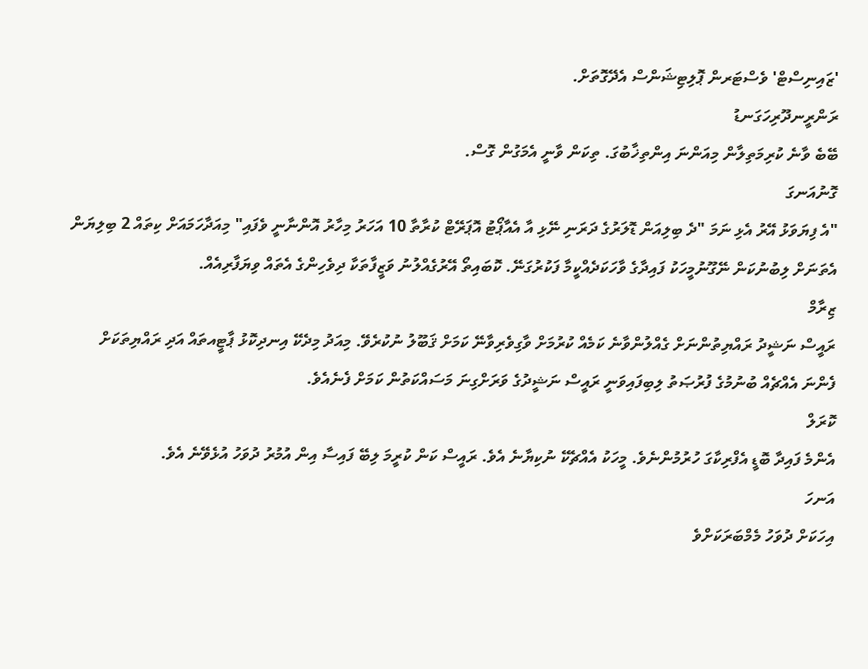'ޒައިނިސްޓް' ވެސްޓަރން ޕޮލިޓިޝަންސް އެދޭގޮތަށް.
ރަންރީނދޫރިހަގަނޑު
ބޭބެ ވާނެ ކުރިމަތިލާން މިއަންނަ އިންތިޚާބުގަ. ތިކަން ވާނީ އެމަގުން ގޮސް.
ގޮނުއަނގަ
"އެ ފިޔަވަޅު އޭރު އެޅި ނަމަ "ދެ ބިލިއަން ޑޮލަރުގެ ދަރަނި ނޭޅި އާ އެއާޕޯޓު އޮޕަރޭޓް ކުރާތާ 10 އަހަރު މިހާރު އޮންނާނީ ވެފައި" މިއަދާހަމައަށް ކިތައް 2 ބިލިޔަން އެތަނަށް ލިބުނުކަން ނޭގޫނުމީހަކު ފައިދާގެ ވާހަކަދެއްކީމާ ފަކުރުގަނޭ. ކޮބައިތޯ އޭރުގެއްލުނު ވަޒީފާތަކާ ދިވެހިންގެ އެތައް ވިޔަފާރިއެއް.
ޒިރާމް
ރައީސް ނަޝީދު ރައްޔިތުންނަށް ގެއްލުންވާނެ ކަމެއް ކުރުމަށް ވާގިވެރިވާނޭ ކަމަށް ޤަބޫލު ނުކުރެވޭ. މިއަދު މިދެކޭ އިނދިކޮޅު ޕާޓީއތައް އަދި ރައްޔިތަކަށް ފެންނަ އެއްޗެއް ބުނުމުގެ ފުރުޞަތު ލިބިފައިވަނީ ރައީސް ނަޝީދުގެ ވަރަށްގިނަ މަސައްކަތުން ކަމަށް ފެނެއެވެ.
ކޮރަލް
އެންމެ ފައިދާ ބޮޑީ އެފްރިކާގަ ހުރުމުންނެވެ. މީހަކު އެއްޗެކޭ ނުކިޔާނެ އެވެ. ރައީސް ކަން ކުރީމަ ލިބޭ ފައިސާ އިން އުމުރު ދުވަހު އުޅެވޭނެ އެވެ.
އަނހަ
އިހަކަށް ދުވަހު މެމްބަރަކަށްވެ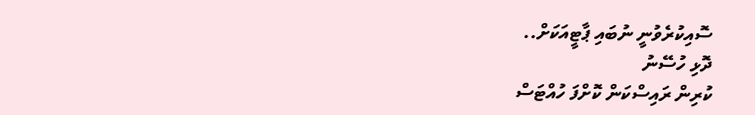ސޮއިކުރެވުނީ ނުބައި ޕާޓީއަކަށް..
ދޮޅި ހުސޭނު
ކުރިން ރައިސްކަން ކޮށްފަ ހުއްޓަސް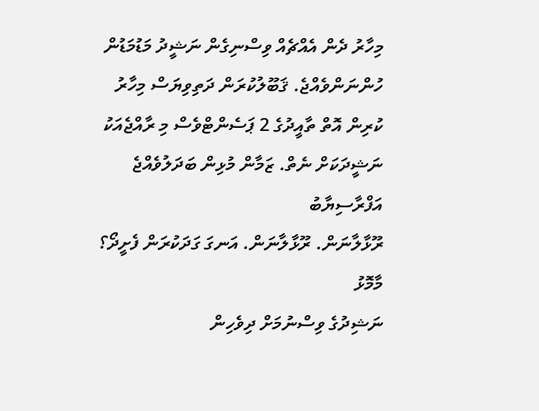މިހާރު ދެން އެއްޗެއް ވިސްނިގެން ނަޝީދު މަޑުމަޑުން ހުންނަންވެއްޖެ. ޤަބޫލުކުރަން ދަތިވިޔަސް މިހާރު ކުރިން އޮތް ތާއީދުގެ 2 ޕަސެންޓްވެސް މި ރާއްޖެއަކު ނަޝީދަކަށް ނެތް. ޒަމާން މުޅިން ބަދަލުވެއްޖެ
އަފްރާސިޔާބު
ރޫޅާލާނަން. ރޫޅާލާނަން. އަނގަ ގަދަކުރަން ފެށީދޯ؟
މާމޮޅު
ނަޝިދުގެ ވިސްނުމަށް ދިވެހިން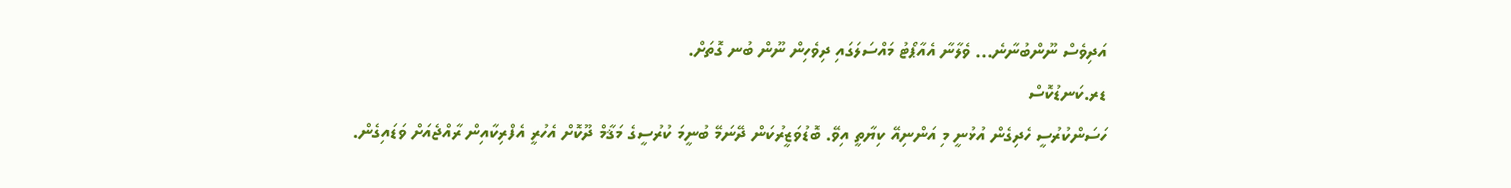އަދިވެސް ނޫންބުނާނެ... ވެލާނާ އެއާޕޯޓު މައްސަލަގައި ދިވެހިން ނޫން ބުނ ގޮތަށް.
ޑރ.ކަނޑުކޮސް
ހަސަންކުރުސީ ހެދިގެން އުޅުނީ މި އަންނިއޭ ކިޔާތީ އިވޭ. ބޮޑުވަޒީރުކަން ދޭނަމޭ ބުނީމަ ކުރުސީގެ މަޤާމް ދޫކޮށް އެހުރީ އެފްރިކާއިން ރާއްޖެއަށް ވަޑައިގެން.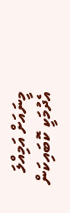މީނައަށް އަމިއްލަ އެދުމަކީ ކޮބައިކަން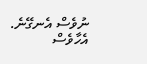ނުވެސް އެނގޭނެ. އެހާވެސް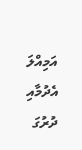އަމިއްލަ އެދުމާއި ދުރުގަ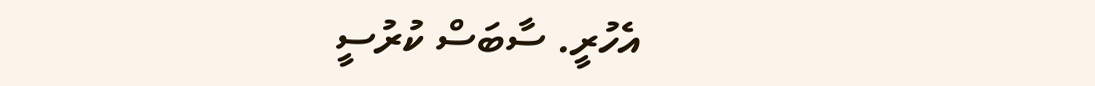އެހުރީ. ސާބަސް ކުރުސީ